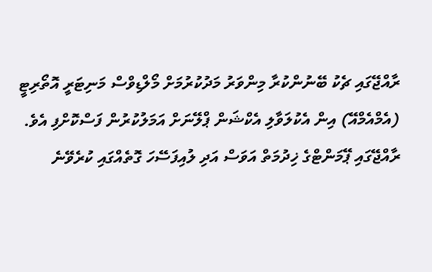ރާއްޖޭގައި ޗެކު ބޭނުންކުރާ މިންވަރު މަދުކުރުމަށް މޯލްޑިވްސް މަނިޓަރީ އޮތޯރިޓީ (އެމްއެމްއޭ) އިން އެކުލަވާލި އެކްޝަން ޕްލޭނަށް އަމަލުކުރުން ފަސްކޮށްފި އެވެ.
ރާއްޖޭގައި ޕޭމަންޓްގެ ޚިދުމަތް އަވަސް އަދި ލުއިފަސޭހަ ގޮތެއްގައި ކުރެވޭނެ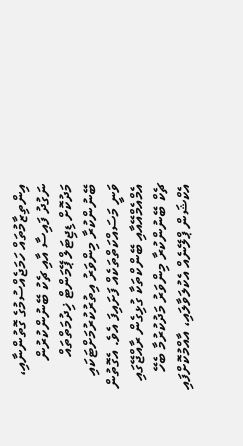އިންތިޒާމުތައް ހަމަޖެއްސުމުގެ ގޮތުންނާއި، ނަގުދު ފައިސާ އާއި ޗެކު ބޭނުންކުރުން މަދުކޮށް ޑިޖިޓަލް ޕޭމަންޓް ޚިދުމަތްތައް ބޭނުންކުރާ މިންވަރު އިތުރުކުރުމަށްޓަކައި ވަނީ މަސައްކަތްތަކެއް ފަށައިފަ އެވެ. އެގޮތުން އެމްއެމްއޭއާއި ބޭންކްތަކާ ގުޅިގެން ރާއްޖޭގައި ޗެކް ބޭނުންކުރާ މިންވަރު މަދުކުރުމާ ބެހޭ އެކްޝަން ޕްލޭނެއް އެކުލަވާލައި، އާއްމުކޮށްފައި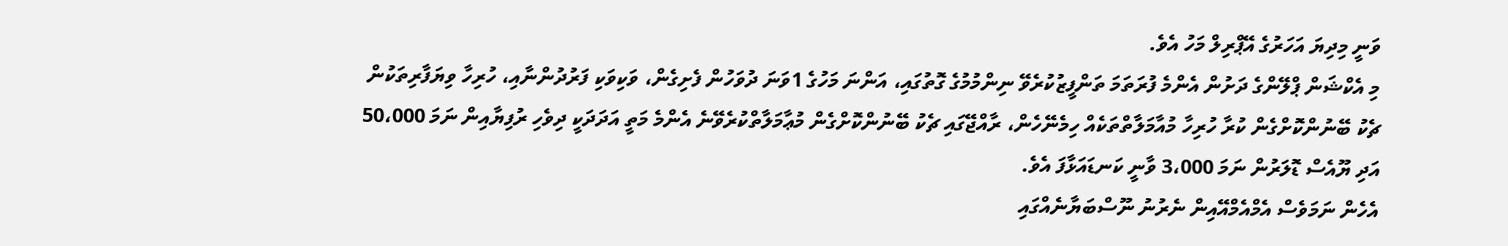ވަނީ މިދިޔަ އަހަރުގެ އޭޕްރިލް މަހު އެވެ.
މި އެކްޝަން ޕްލޭންގެ ދަށުން އެންމެ ފުރަތަމަ ތަންފީޒުކުރެވޭ ނިންމުމުގެ ގޮތުގައި، އަންނަ މަހުގެ 1ވަނަ ދުވަހުން ފެށިގެން، ވަކިވަކި ފަރުދުންނާއި، ހުރިހާ ވިޔަފާރިތަކުން ޗެކު ބޭނުންކޮށްގެން ކުރާ ހުރިހާ މުއާމަލާތްތަކެއް ހިމެނޭހެން، ރާއްޖޭގައި ޗެކު ބޭނުންކޮށްގެން މުޢާމަލާތްކުރެވޭނެ އެންމެ މަތީ އަދަދަކީ ދިވެހި ރުފިޔާއިން ނަމަ 50،000 އަދި ޔޫއެސް ޑޮލަރުން ނަމަ 3،000 ވާނީ ކަނޑައަޅާފަ އެވެ.
އެހެން ނަމަވެސް އެމްއެމްއޭއިން ނެރުނު ނޫސްބަޔާނެއްގައި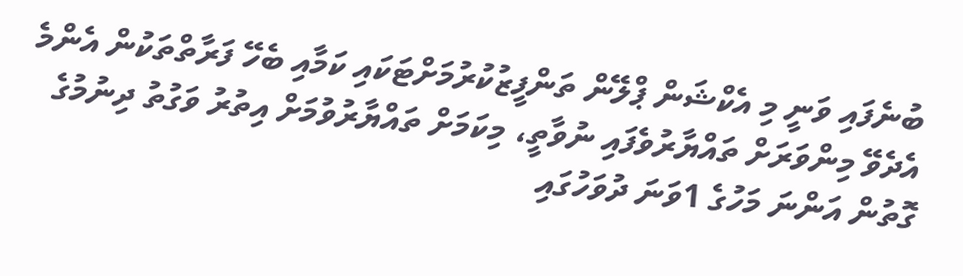ބުނެފައި ވަނީ މި އެކްޝަން ޕްލޭން ތަންފީޒުކުރުމަށްޓަކައި ކަމާއި ބެހޭ ފަރާތްތަކުން އެންމެ އެދެވޭ މިންވަރަށް ތައްޔާރުވެފައި ނުވާތީ، މިކަމަށް ތައްޔާރުވުމަށް އިތުރު ވަގުތު ދިނުމުގެ ގޮތުން އަންނަ މަހުގެ 1ވަނަ ދުވަހުގައި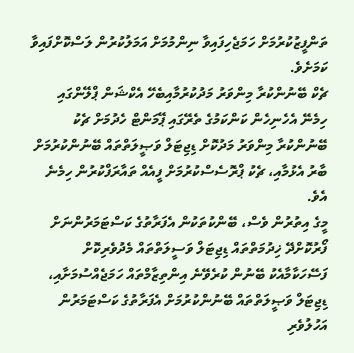ތަންފީޒުކުރުމަށް ހަމަޖެހިފައިވާ ނިންމުމަށް އަމަލުކުރުން ލަސްކޮށްފައިވާ ކަމަށެވެ.
ޗެކް ބޭނުންކުރާ މިންވަރު މަދުކުރުމާއިބެހޭ އެކްޝަން ޕްލޭންގައި ހިމެނޭ އެހެނިހެން ކަންކަމުގެ ތެރޭގައި ޕޭމަންޓް ހެދުމަށް ޗެކު ބޭނުންކުރާ މިންވަރު މަދުކޮށް ޑިޖިޓަލް ވަޞީލަތްތައް ބޭނުންކުރުމަށް ބާރު އެޅުމާއި، ޗެކު ޕްރޮސެސްކުރުމަށް ފީއެއް ތައާރަފްކުރުން ހިމެނެ އެވެ.
މީގެ އިތުރުން ވެސް، ބޭންކުތަކުން އެފަރާތުގެ ކަސްޓަމަރުންނަށް ފޯރުކޮށްދޭ ޚިދުމަތްތައް ޑިޖިޓަލް ވަސީލަތްތައް މެދުވެރިކޮށް ފަސޭހަކާމާއެކު ބޭނުން ކުރެވޭނެ އިންތިޒާމްތައް ހަމަޖެއްސުމަށާއި، ޑިޖިޓަލް ވަޞީލަތްތައް ބޭނުންކުރުމަށް އެފަރާތުގެ ކަސްޓަމަރުން އަހުލުވެރި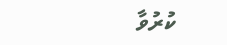ކުރުވާ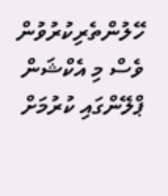ހޭލުންތެރިކުރުވުން ވެސް މި އެކްޝަން ޕްލޭންގައި ކުރުމަށް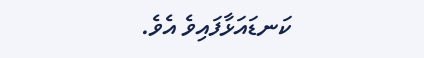ކަނޑައަޅާފައިވެ އެވެ.